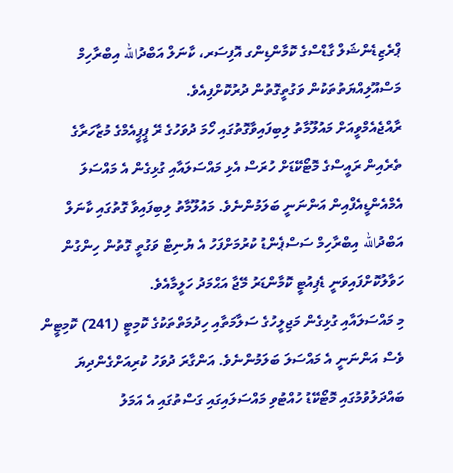ޕްރެޒިޑެންޝަލް ގާޑްސްގެ ކޮމާންޑިންގ އޮފިސަރ، ކާނަލް އަބްދުالله އިބްރާހިމް މަސްއޫލިއްޔަތުތަކުން ވަގުތީގޮތުން ދުރުކޮށްފިއެވެ.
ރާއްޖެއެމްވީއަށް މައުލޫމާތު ލިބިފައިވާގޮތުގައި ހޯމަ ދުވަހުގެ ރޭ ޕީޕީއެމްގެ މުޒާހަރާގެ ތެރެއިން ރައީސްގެ މޮޓޯކޭޑަށް ހުރަސް އެޅި މައްސަލައާއި ގުޅިގެން އެ މައްސަލަ އެމްއެންޑީއެފްއިން އަންނަނީ ބަލަމުންނެވެ. މައުލޫމާތު ލިބިފައިވާ ގޮތުގައި ކާނަލް އަބްދުالله އިބްރާހިމް ސަސްޕެންޑު ކުރުމަށްފަހު އެ ޔުނިޓް ވަގުތީ ގޮތުން ހިންގުން ހަވާލުކޮށްފައިވަނީ ޑެޕިއުޓީ ކޮމާންޑަރު މޭޖާ އަޙްމަދު ހަލީމާއެވެ.
މި މައްސަލައާއި ގުޅިގެން މަޖިލީހުގެ ސަލާމަތާއި ހިދުމަތްތަކުގެ ކޮމިޓީ (241) ކޮމިޓީން ވެސް އަންނަނީ އެ މައްސަލަ ބަލަމުންނެވެ. އަންގާރަ ދުވަހު ކުރިއަށްގެންދިޔަ ބައްދަލުވުމުގައި މޮޓޯކޭޑު ހުއްޓުވި މައްސަލައިގައި ގަސްތުގައި އެ އަމަލު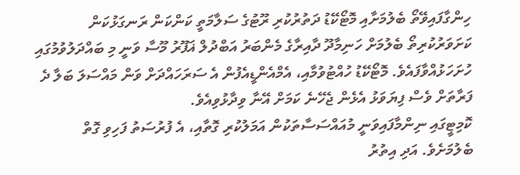ހިންގާފައިވޭތޯ ބެލުމަށާއި މޮޓޯކޭޑު ދަތުރުކުރި ރޫޓުގެ ސަލާމަތީ ކަންކަން ރަނގަޅުކަން ކަށަވަރުކުރިތޯ ބެލުމަށް ހަނިމާދޫ ދާއިރާގެ މެންބަރު އަބްދުލް ޣަފޫރު މޫސާ ވަނީ މި ބައްދަލުވުމުގައި ހުށަހަޅުއްވާފައެވެ. މޮޓޯކޭޑު ހުއްޓުވުމާއި، އެމްއެންޑީއެފުން އެ ސަރަހައްދަށް ވަން މައްސަލަ ބަލާ ދެ ފަރާތަށް ވެސް ފިޔަވަޅު އެޅެން ޖެހޭނެ ކަމަށް އޭނާ ވިދާޅުވިއެވެ.
ކޮމިޓީގައި ނިންމާފައިވަނީ މުއައްސަސާތަކުން އަމަލުކުރި ގޮތާއި، އެ ފުރުސަތު ފަހިވި ގޮތް ބެލުމަށެވެ. އަދި އިތުރު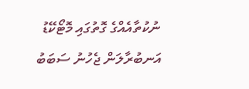ނުކުތާއެއްގެ ގޮތުގައި މޮޓޯކޭޑު އަނބުރާލަން ޖެހުނު ސަބަބު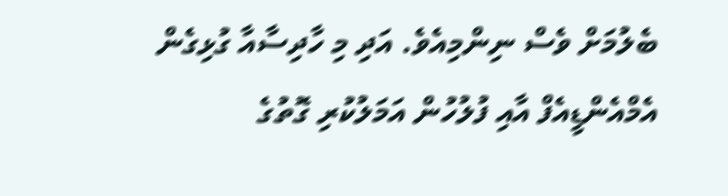ބެލުމަށް ވެސް ނިންމިއެވެ. އަދި މި ހާދިސާއާ ގުޅިގެން އެމްއެންޑީއެފް އާއި ފުލުހުން އަމަލުކުރި ގޮތުގެ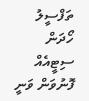ތަފްސީލު ހޯދަން ސިޓީއެއް ފޮނުވަން ވަނީ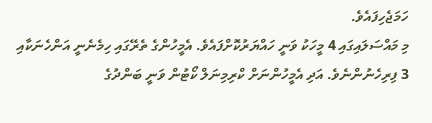ހަމަޖެހިފައެވެ.
މި މައްސަލައިގައި 4 މީހަކު ވަނީ ހައްޔަރުކޮށްފައެވެ. އެމީހުންގެ ތެރޭގައި ހިމެނެނީ އަންހެނަކާއި 3 ފިރިހެނުންނެވެ. އަދި އެމީހުންނަށް ކްރިމިނަލް ކޯޓުން ވަނީ ބަންދުގެ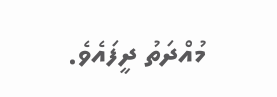މުއްދަތު ދީފައެވެ.